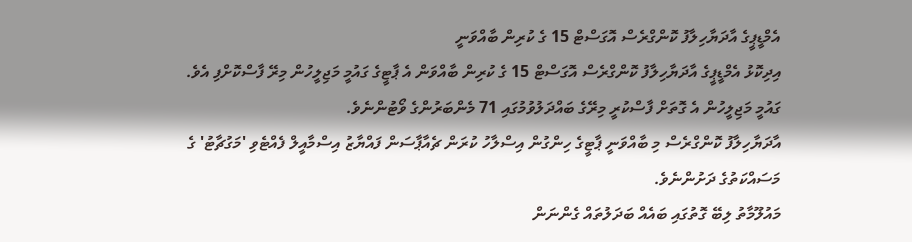އެމްޑީޕީގެ އާދަޔާހިލާފު ކޮންގްރެސް އޮގަސްޓް 15 ގެ ކުރިން ބާއްވަނީ
އިދިކޮޅު އެމްޑީޕީގެ އާދަޔާހިލާފު ކޮންގްރެސް އޮގަސްޓް 15 ގެ ކުރިން ބާއްވަން އެ ޕާޓީގެ ގައުމީ މަޖިލީހުން މިރޭ ފާސްކޮށްފި އެވެ.
ގައުމީ މަޖިލީހުން އެ ގޮތަށް ފާސްކުރީ މިރޭގެ ބައްދަލުވުމުގައި 71 މެންބަރުންގެ ވޯޓުންނެވެ.
އާދަޔާހިލާފު ކޮންގްރެސް މި ބާއްވަނީ ޕާޓީގެ ހިންގުން އިސްލާހު ކުރަން ޗެއާޕާސަން ފައްޔާޒު އިސްމާއީލް ފެއްޓެވި 'މަގުޗާޓު' ގެ މަސައްކަތުގެ ދަށުންނެވެ.
މައުލޫމާތު ލިބޭ ގޮތުގައި ބައެއް ބަދަލުތައް ގެންނަން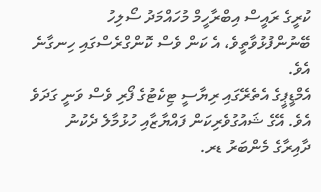ކުރީގެ ރައީސް އިބްރާހީމް މުހައްމަދު ސޯލިހު ބޭނުންފުޅުވާތީވެ، އެ ކަން ވެސް ކޮންގްރެސްގައި ހިނގާނެ އެވެ.
އެމްޑީޕީގެ އެތެރޭގައި ރިޔާސީ ޓިކެޓުގެ ފޯރި ވެސް ވަނީ ގަދަވެ އެވެ. އޭގެ ޝައުގުވެރިކަން ފައްޔާޒާއި ހުޅުމާލެ ދެކުނު ދާއިރާގެ މެންބަރު ޑރ.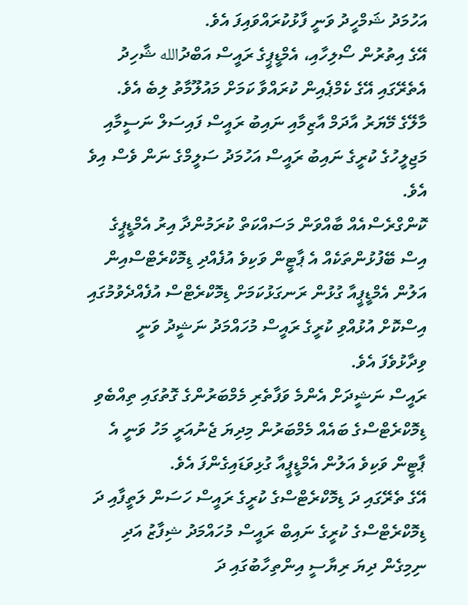އަހުމަދު ޝަމްހީދު ވަނީ ފާޅުކުރައްވައިފަ އެވެ.
އޭގެ އިތުރުން ސޯލިހާއި، އެމްޑީޕީގެ ރައީސް އަބްދުالله ޝާހިދު އެތެރޭގައި އޭގެ ކެމްޕެއިން ކުރައްވާ ކަމަށް މައުލޫމާތު ލިބެ އެވެ. މާލޭގެ މޭޔަރު އާދަމް އާޒިމާއި ނައިބު ރައީސް ފައިސަލް ނަސީމާއި މަޖިލީހުގެ ކުރީގެ ނައިބު ރައީސް އަހުމަދު ސަލީމްގެ ނަން ވެސް އިވެ އެވެ.
ކޮންގްރެސްއެއް ބާއްވަން މަސައްކަތް ކުރަމުންދާ އިރު އެމްޑީޕީގެ އިސް ބޭފުޅުންތަކެއް އެ ޕާޓީން ވަކިވެ އުފެއްދި ޑިމޮކްރެޓްސްއިން އަލުން އެމްޑީޕީއާ ގުޅުން ރަނގަޅުކަމަށް ޑިމޮކްރެޓްސް އުފެއްދެވުމުގައި އިސްކޮށް އުޅުއްވި ކުރީގެ ރައީސް މުހައްމަދު ނަޝީދު ވަނީ ވިދާޅުވެފަ އެވެ.
ރައީސް ނަޝީދަށް އެންމެ ވަފާތެރި މެމްބަރުންގެ ގޮތުގައި ތިއްބެވި ޑިމޮކްރެޓްސްގެ ބައެއް މެމްބަރުން މިދިޔަ ޖެނުއަރީ މަހު ވަނީ އެ ޕާޓީން ވަކިވެ އަލުން އެމްޑީޕީއާ ގުޅިވަޑައިގެންފަ އެވެ.
އޭގެ ތެރޭގައި ދަ ޑިމޮކްރެޓްސްގެ ކުރީގެ ރައީސް ހަސަން ލަތީފާއި ދަ ޑިމޮކްރެޓްސްގެ ކުރީގެ ނައިބް ރައީސް މުހައްމަދު ޝިފާޒު އަދި ނިމިގެން ދިޔަ ރިޔާސީ އިންތިހާބުގައި ދަ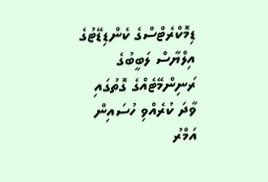ޑިމޮކްރެޓްސްގެ ކެންޑިޑޭޓުގެ އިލްޔާސް ލަބީބުގެ ރަނިންމޭޓެއްގެ ގޮތުގައި ވާދަ ކުރެއްވި ހުސައިން އަމްރު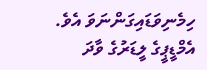ހިމެނިވަޑައިގަންނަވަ އެވެ.
އެމްޑީޕީގެ ލީޑަރުގެ ވާދަ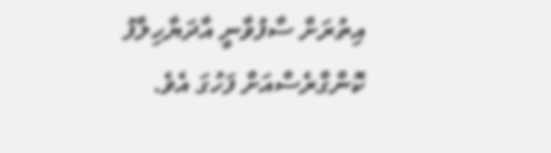އިތުރަށް ސާފުވާނީ އާދަޔާހިލާފު ކޮންގްރެސްއަށް ފަހުގަ އެވެ.